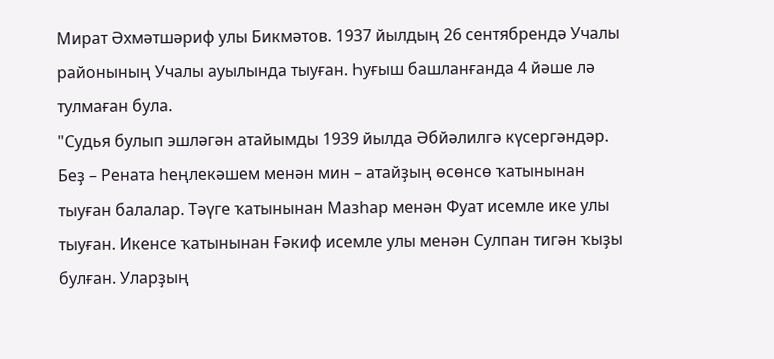Мират Әхмәтшәриф улы Бикмәтов. 1937 йылдың 26 сентябрендә Учалы районының Учалы ауылында тыуған. Һуғыш башланғанда 4 йәше лә тулмаған була.
"Судья булып эшләгән атайымды 1939 йылда Әбйәлилгә күсергәндәр. Беҙ – Рената һеңлекәшем менән мин – атайҙың өсөнсө ҡатынынан тыуған балалар. Тәүге ҡатынынан Мазһар менән Фуат исемле ике улы тыуған. Икенсе ҡатынынан Ғәкиф исемле улы менән Сулпан тигән ҡыҙы булған. Уларҙың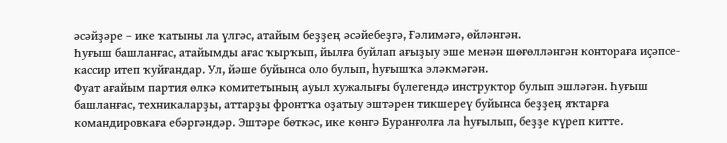әсәйҙәре – ике ҡатыны ла үлгәс, атайым беҙҙең әсәйебеҙгә, Ғәлимәгә, өйләнгән.
Һуғыш башланғас, атайымды ағас ҡырҡып, йылға буйлап ағыҙыу эше менән шөғөлләнгән контораға иҫәпсе-кассир итеп ҡуйғандар. Ул, йәше буйынса оло булып, һуғышҡа эләкмәгән.
Фуат ағайым партия өлкә комитетының ауыл хужалығы бүлегендә инструктор булып эшләгән. Һуғыш башланғас, техникаларҙы, аттарҙы фронтҡа оҙатыу эштәрен тикшереү буйынса беҙҙең яҡтарға командировкаға ебәргәндәр. Эштәре бөткәс, ике көнгә Буранғолға ла һуғылып, беҙҙе күреп китте.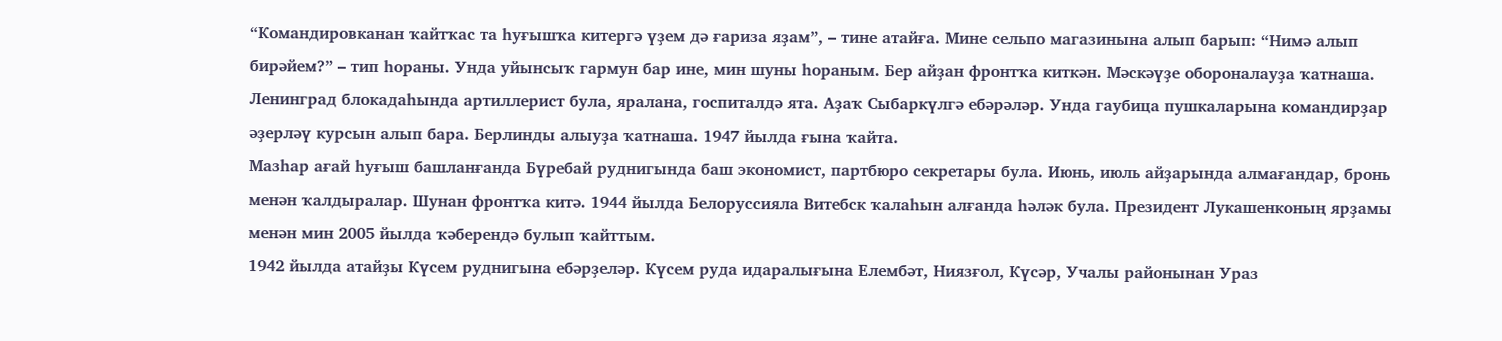“Командировканан ҡайтҡас та һуғышҡа китергә үҙем дә ғариза яҙам”, – тине атайға. Мине сельпо магазинына алып барып: “Нимә алып бирәйем?” – тип һораны. Унда уйынсыҡ гармун бар ине, мин шуны һораным. Бер айҙан фронтҡа киткән. Мәскәүҙе обороналауҙа ҡатнаша. Ленинград блокадаһында артиллерист була, яралана, госпиталдә ята. Аҙаҡ Сыбаркүлгә ебәрәләр. Унда гаубица пушкаларына командирҙар әҙерләү курсын алып бара. Берлинды алыуҙа ҡатнаша. 1947 йылда ғына ҡайта.
Мазһар ағай һуғыш башланғанда Бүребай руднигында баш экономист, партбюро секретары була. Июнь, июль айҙарында алмағандар, бронь менән ҡалдыралар. Шунан фронтҡа китә. 1944 йылда Белоруссияла Витебск ҡалаһын алғанда һәләк була. Президент Лукашенконың ярҙамы менән мин 2005 йылда ҡәберендә булып ҡайттым.
1942 йылда атайҙы Күсем руднигына ебәрҙеләр. Күсем руда идаралығына Елембәт, Ниязғол, Күсәр, Учалы районынан Ураз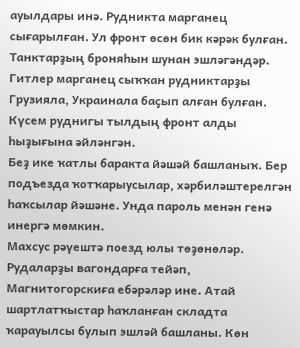ауылдары инә. Рудникта марганец сығарылған. Ул фронт өсөн бик кәрәк булған. Танктарҙың броняһын шунан эшләгәндәр. Гитлер марганец сыҡҡан рудниктарҙы Грузияла, Украинала баҫып алған булған. Күсем руднигы тылдың фронт алды һыҙығына әйләнгән.
Беҙ ике ҡатлы баракта йәшәй башланыҡ. Бер подъезда ҡотҡарыусылар, хәрбиләштерелгән һаҡсылар йәшәне. Унда пароль менән генә инергә мөмкин.
Махсус рәүештә поезд юлы төҙөнөләр. Рудаларҙы вагондарға тейәп, Магнитогорскиға ебәрәләр ине. Атай шартлатҡыстар һаҡланған складта ҡарауылсы булып эшләй башланы. Көн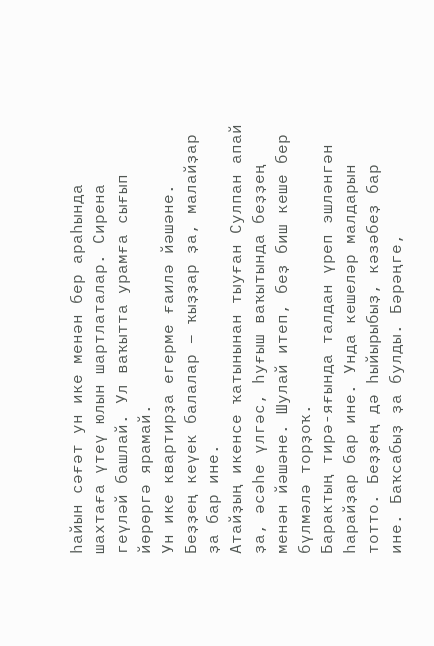һайын сәғәт ун ике менән бер араһында шахтаға үтеү юлын шартлаталар. Сирена геүләй башлай. Ул ваҡытта урамға сығып йөрөргә ярамай.
Ун ике квартирҙа егерме ғаилә йәшәне. Беҙҙең кеүек балалар – ҡыҙҙар ҙа, малайҙар ҙа бар ине.
Атайҙың икенсе ҡатынынан тыуған Сулпан апай ҙа, әсәһе үлгәс, һуғыш ваҡытында беҙҙең менән йәшәне. Шулай итеп, беҙ биш кеше бер бүлмәлә торҙоҡ.
Барактың тирә-яғында талдан үреп эшләнгән һарайҙар бар ине. Унда кешеләр малдарын тотто. Беҙҙең дә һыйырыбыҙ, кәзәбеҙ бар ине. Баҡсабыҙ ҙа булды. Бәрәңге,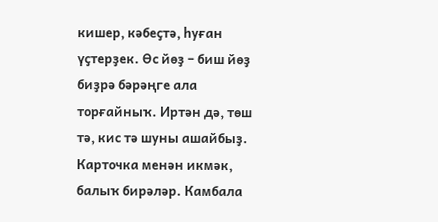кишер, кәбеҫтә, һуған үҫтерҙек. Өс йөҙ – биш йөҙ биҙрә бәрәңге ала торғайныҡ. Иртән дә, төш тә, кис тә шуны ашайбыҙ. Карточка менән икмәк, балыҡ бирәләр. Камбала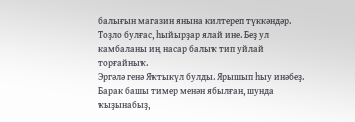балығын магазин янына килтереп түккәндәр. Тоҙло булғас, һыйырҙар ялай ине. Беҙ ул камбаланы иң насар балыҡ тип уйлай торғайныҡ.
Эргәлә генә Яҡтыкүл булды. Ярышып һыу инәбеҙ. Барак башы тимер менән ябылған, шунда ҡыҙынабыҙ,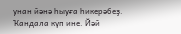унан йәнә һыуға һикерәбеҙ.
Ҡандала күп ине. Йәй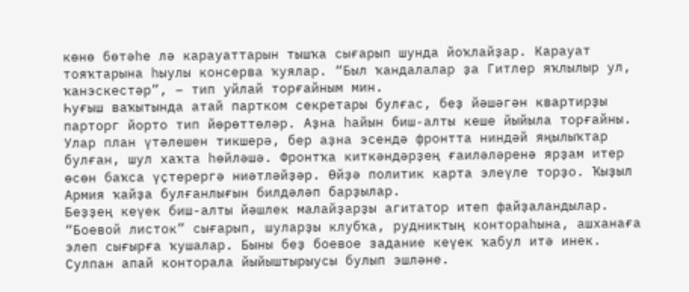көнө бөтәһе лә карауаттарын тышҡа сығарып шунда йоҡлайҙар. Карауат тояҡтарына һыулы консерва ҡуялар. “Был ҡандалалар ҙа Гитлер яҡлылыр ул, ҡанэскестәр”, – тип уйлай торғайным мин.
Һуғыш ваҡытында атай партком секретары булғас, беҙ йәшәгән квартирҙы парторг йорто тип йөрөттөләр. Аҙна һайын биш-алты кеше йыйыла торғайны. Улар план үтәлешен тикшерә, бер аҙна эсендә фронтта ниндәй яңылыҡтар булған, шул хаҡта һөйләшә. Фронтҡа киткәндәрҙең ғаиләләренә ярҙам итер өсөн баҡса үҫтерергә ниәтләйҙәр. Өйҙә политик карта элеүле торҙо. Ҡыҙыл Армия ҡайҙа булғанлығын билдәләп барҙылар.
Беҙҙең кеүек биш-алты йәшлек малайҙарҙы агитатор итеп файҙаландылар. “Боевой листок” сығарып, шуларҙы клубҡа, рудниктың контораһына, ашханаға элеп сығырға ҡушалар. Быны беҙ боевое задание кеүек ҡабул итә инек.
Сулпан апай конторала йыйыштырыусы булып эшләне.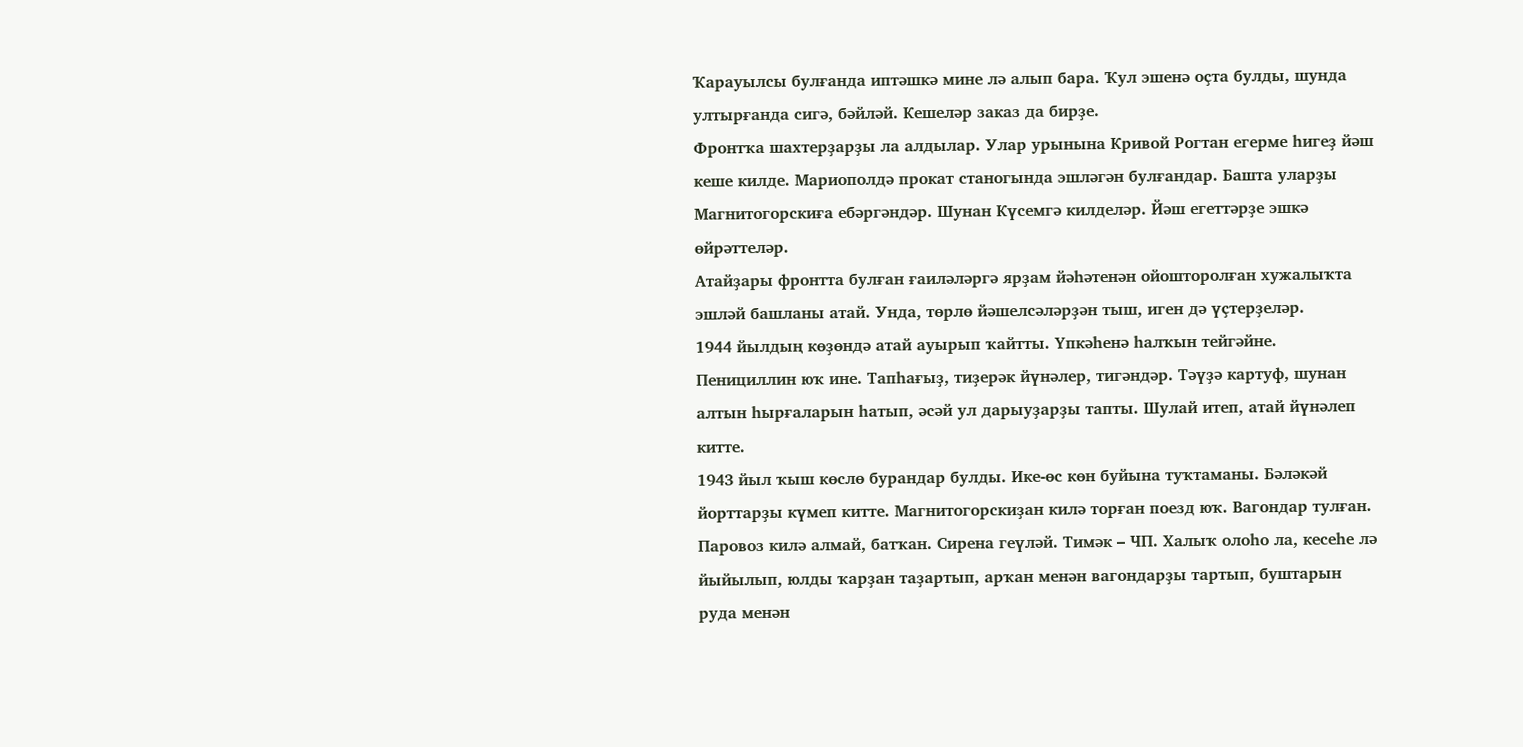Ҡарауылсы булғанда иптәшкә мине лә алып бара. Ҡул эшенә оҫта булды, шунда ултырғанда сигә, бәйләй. Кешеләр заказ да бирҙе.
Фронтҡа шахтерҙарҙы ла алдылар. Улар урынына Кривой Рогтан егерме һигеҙ йәш кеше килде. Мариополдә прокат станогында эшләгән булғандар. Башта уларҙы Магнитогорскиға ебәргәндәр. Шунан Күсемгә килделәр. Йәш егеттәрҙе эшкә өйрәттеләр.
Атайҙары фронтта булған ғаиләләргә ярҙам йәһәтенән ойошторолған хужалыҡта эшләй башланы атай. Унда, төрлө йәшелсәләрҙән тыш, иген дә үҫтерҙеләр.
1944 йылдың көҙөндә атай ауырып ҡайтты. Үпкәһенә һалҡын тейгәйне. Пенициллин юҡ ине. Тапһағыҙ, тиҙерәк йүнәлер, тигәндәр. Тәүҙә картуф, шунан алтын һырғаларын һатып, әсәй ул дарыуҙарҙы тапты. Шулай итеп, атай йүнәлеп китте.
1943 йыл ҡыш көслө бурандар булды. Ике-өс көн буйына туҡтаманы. Бәләкәй йорттарҙы күмеп китте. Магнитогорскиҙан килә торған поезд юҡ. Вагондар тулған. Паровоз килә алмай, батҡан. Сирена геүләй. Тимәк – ЧП. Халыҡ олоһо ла, кесеһе лә йыйылып, юлды ҡарҙан таҙартып, арҡан менән вагондарҙы тартып, буштарын руда менән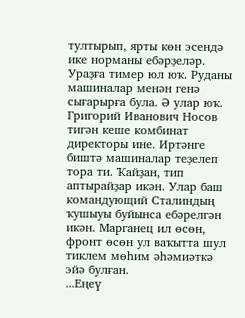тултырып, ярты көн эсендә ике норманы ебәрҙеләр.
Ураҙға тимер юл юҡ. Руданы машиналар менән генә сығарырға була. Ә улар юҡ. Григорий Иванович Носов тигән кеше комбинат директоры ине. Иртәнге биштә машиналар теҙелеп тора ти. Ҡайҙан, тип аптырайҙар икән. Улар баш командующий Сталиндың ҡушыуы буйынса ебәрелгән икән. Марганец ил өсөн, фронт өсөн ул ваҡытта шул тиклем мөһим әһәмиәткә эйә булған.
...Еңеү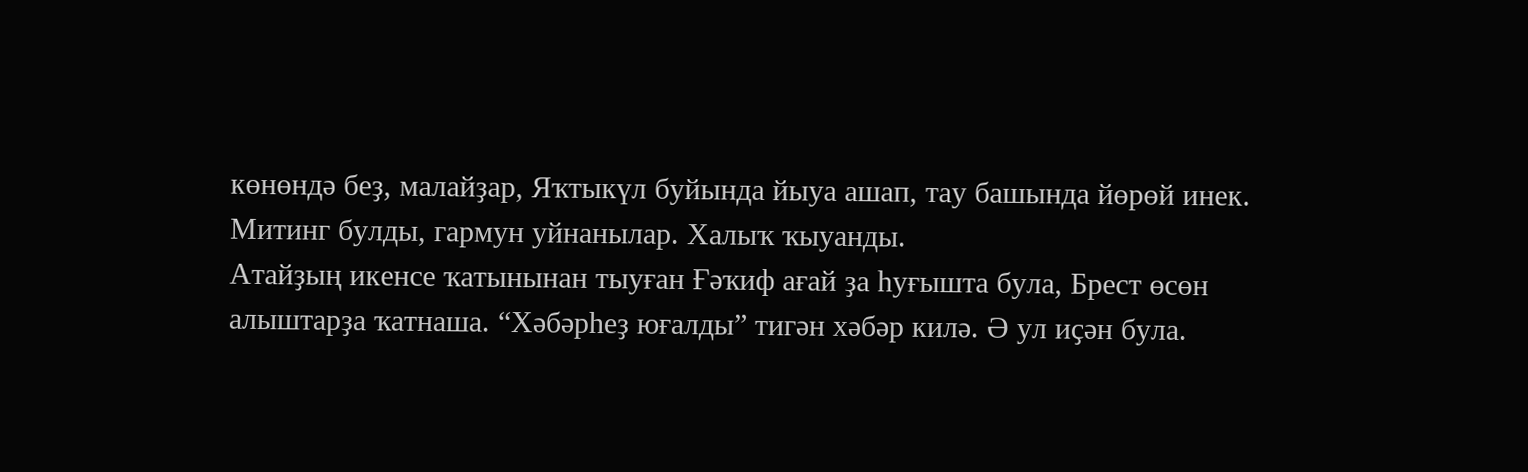көнөндә беҙ, малайҙар, Яҡтыкүл буйында йыуа ашап, тау башында йөрөй инек. Митинг булды, гармун уйнанылар. Халыҡ ҡыуанды.
Атайҙың икенсе ҡатынынан тыуған Ғәҡиф ағай ҙа һуғышта була, Брест өсөн алыштарҙа ҡатнаша. “Хәбәрһеҙ юғалды” тигән хәбәр килә. Ә ул иҫән була.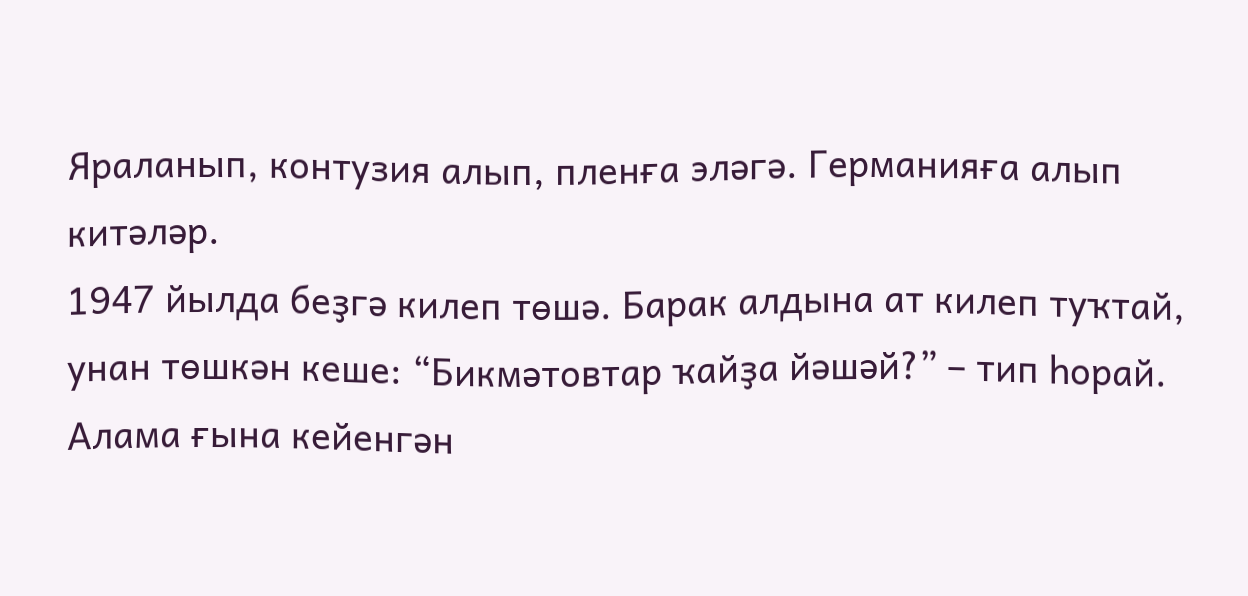Яраланып, контузия алып, пленға эләгә. Германияға алып китәләр.
1947 йылда беҙгә килеп төшә. Барак алдына ат килеп туҡтай, унан төшкән кеше: “Бикмәтовтар ҡайҙа йәшәй?” – тип һорай. Алама ғына кейенгән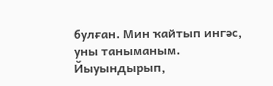булған. Мин ҡайтып ингәс, уны таныманым. Йыуындырып,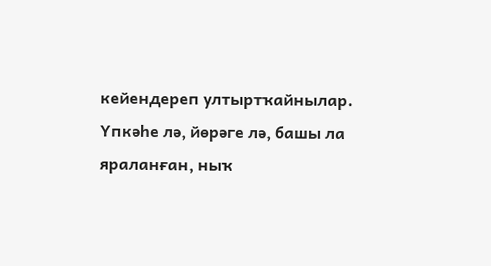кейендереп ултыртҡайнылар. Үпкәһе лә, йөрәге лә, башы ла яраланған, ныҡ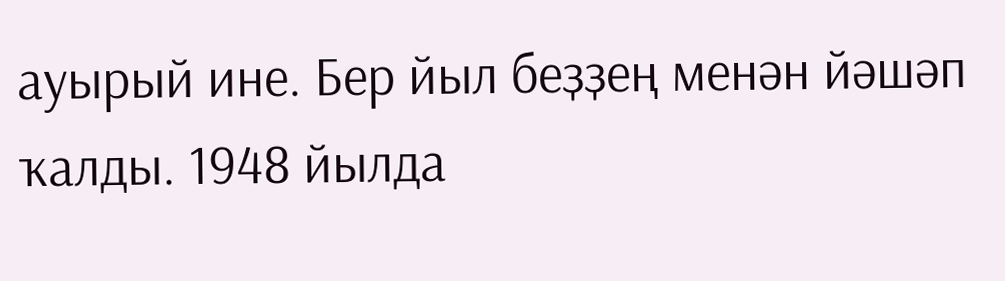ауырый ине. Бер йыл беҙҙең менән йәшәп ҡалды. 1948 йылда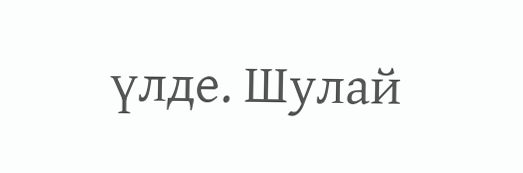үлде. Шулай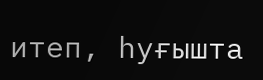итеп, һуғышта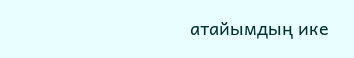атайымдың ике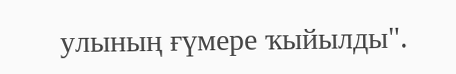улының ғүмере ҡыйылды".